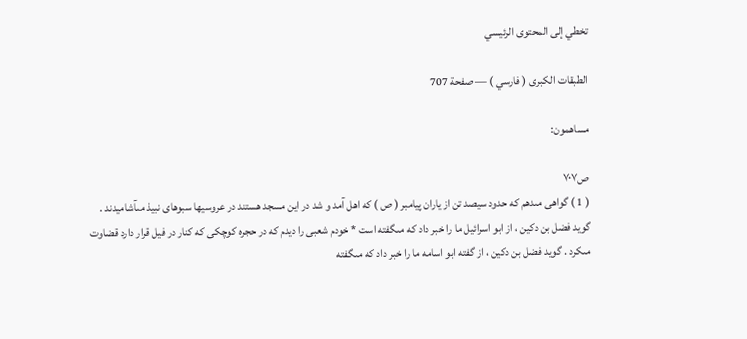تخطي إلى المحتوى الرئيسي

الطبقات الكبرى ( فارسي ) — صفحة 707

مساهمون:

ص٧٠٧
( 1 ) گواهى مىدهم كه حدود سيصد تن از ياران پيامبر ( ص ) كه اهل آمد و شد در اين مسجد هستند در عروسيها سبوهاى نبيذ مىآشاميدند . گويد فضل بن دكين ، از ابو اسرائيل ما را خبر داد كه مىگفته است * خودم شعبى را ديدم كه در حجره كوچكى كه كنار در فيل قرار دارد قضاوت مىكرد . گويد فضل بن دكين ، از گفته ابو اسامه ما را خبر داد كه مىگفته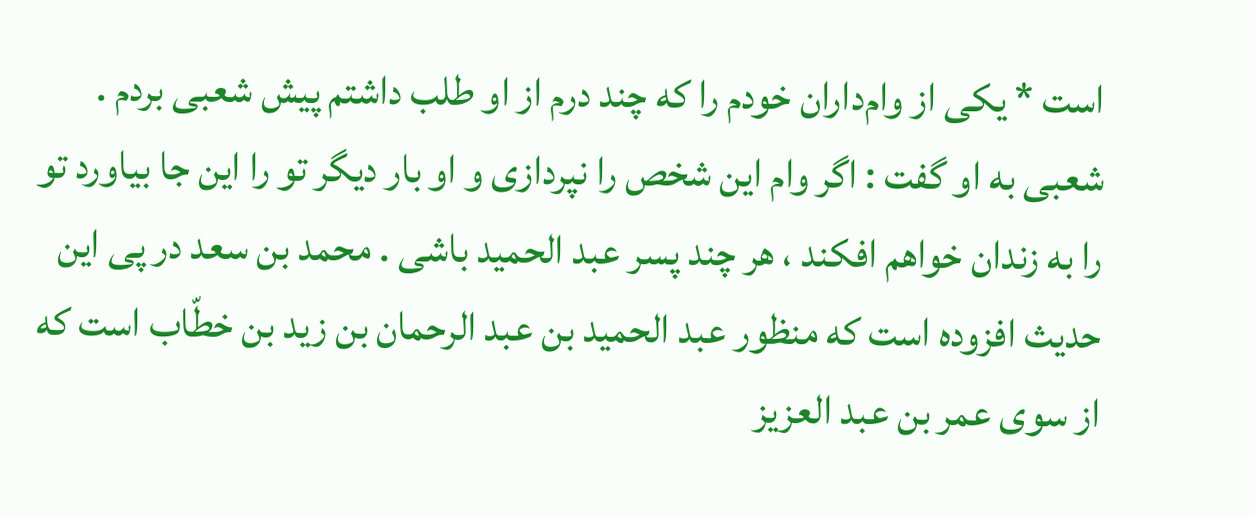است * يكى از وام‌داران خودم را كه چند درم از او طلب داشتم پيش شعبى بردم . شعبى به او گفت : اگر وام اين شخص را نپردازى و او بار ديگر تو را اين جا بياورد تو را به زندان خواهم افكند ، هر چند پسر عبد الحميد باشى . محمد بن سعد در پى اين حديث افزوده است كه منظور عبد الحميد بن عبد الرحمان بن زيد بن خطّاب است كه از سوى عمر بن عبد العزيز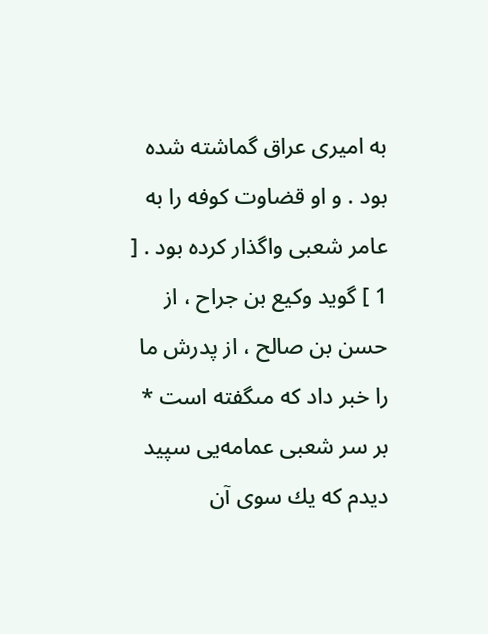به اميرى عراق گماشته شده بود . و او قضاوت كوفه را به عامر شعبى واگذار كرده بود . [ 1 ] گويد وكيع بن جراح ، از حسن بن صالح ، از پدرش ما را خبر داد كه مىگفته است * بر سر شعبى عمامه‌يى سپيد ديدم كه يك سوى آن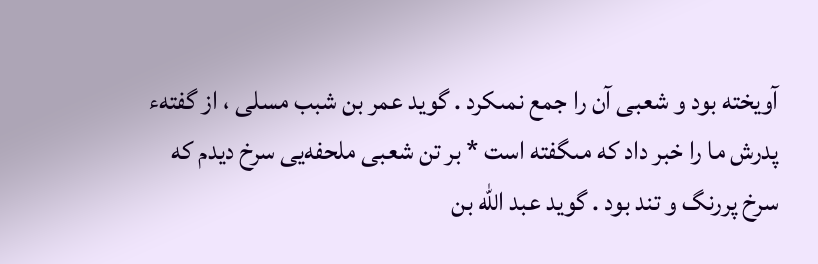آويخته بود و شعبى آن را جمع نمىكرد . گويد عمر بن شبب مسلى ، از گفتهء پدرش ما را خبر داد كه مىگفته است * بر تن شعبى ملحفه‌يى سرخ ديدم كه سرخ پررنگ و تند بود . گويد عبد الله بن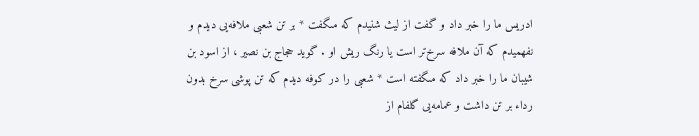ادريس ما را خبر داد و گفت از ليث شنيدم كه مىگفت * بر تن شعبى ملافه‌يى ديدم و نفهميدم كه آن ملافه سرخ‌تر است يا رنگ ريش او . گويد حجاج بن نصير ، از اسود بن شيبان ما را خبر داد كه مىگفته است * شعبى را در كوفه ديدم كه تن پوشى سرخ بدون رداء بر تن داشت و عمامه‌يى گلفام از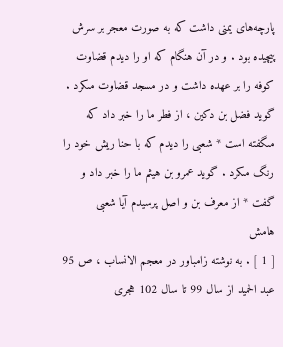پارچه‌هاى يمنى داشت كه به صورت معجر بر سرش پيچيده بود . و در آن هنگام كه او را ديدم قضاوت كوفه را بر عهده داشت و در مسجد قضاوت مىكرد . گويد فضل بن دكين ، از فطر ما را خبر داد كه مىگفته است * شعبى را ديدم كه با حنا ريش خود را رنگ مىكرد . گويد عمرو بن هيثم ما را خبر داد و گفت * از معرف بن و اصل پرسيدم آيا شعبى
هامش
[ 1 ] . به نوشته زامباور در معجم الانساب ، ص 95 عبد الحميد از سال 99 تا سال 102 هجرى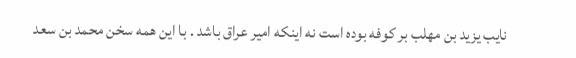نايب يزيد بن مهلب بر كوفه بوده است نه اينكه امير عراق باشد . با اين همه سخن محمد بن سعد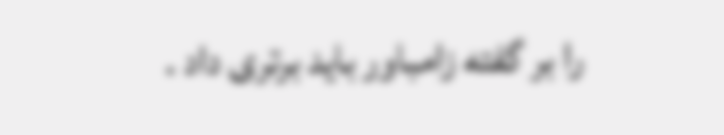را بر گفته زامباور بايد برترى داد .